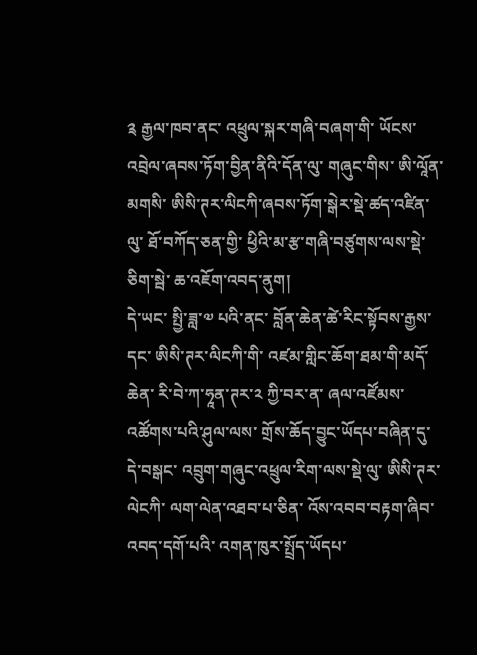༉ རྒྱལ་ཁབ་ནང་ འཕྲུལ་སྐར་གཞི་བཞག་གི་ ཡོངས་འབྲེལ་ཞབས་ཏོག་བྱིན་ནིའི་དོན་ལུ་ གཞུང་གིས་ ཨི་ལཱོན་ མགསི་ ཨིསི་ཊར་ལིངཀི་ཞབས་ཏོག་སྒེར་སྡེ་ཚད་འཛིན་ལུ་ ཐོ་བཀོད་ཅན་གྱི་ ཕྱིའི་མ་རྩ་གཞི་བཙུགས་ལས་སྡེ་ཅིག་སྦེ་ ཆ་འཇོག་འབད་ནུག།
དེ་ཡང་ སྤྱི་ཟླ་༧ པའི་ནང་ བློན་ཆེན་ཚེ་རིང་སྟོབས་རྒྱས་དང་ ཨིསི་ཊར་ལིངཀི་གི་ འཛམ་གླིང་ཆོག་ཐམ་གི་མདོ་ཆེན་ རི་བེ་ཀ་ཧཱན་ཊར་༢ ཀྱི་བར་ན་ ཞལ་འཛོམས་འཚོགས་པའི་ཤུལ་ལས་ གྲོས་ཆོད་བྱུང་ཡོདཔ་བཞིན་དུ་ དེ་བསྒང་ འབྲུག་གཞུང་འཕྲུལ་རིག་ལས་སྡེ་ལུ་ ཨིསི་ཊར་ལེངཀི་ ལག་ལེན་འཐབ་པ་ཅིན་ འོས་འབབ་བརྟག་ཞིབ་འབད་དགོ་པའི་ འགན་ཁུར་སྤྲོད་ཡོདཔ་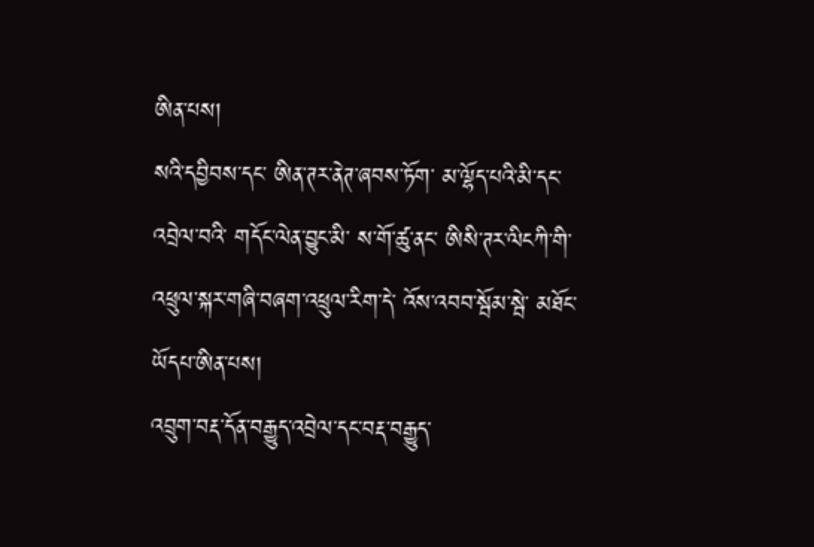ཨིན་པས།
སའི་དབྱིབས་དང་ ཨིན་ཊར་ནེཊ་ཞབས་ཏོག་ མ་ལྷོད་པའི་མི་དང་འབྲེལ་བའི་ གདོང་ལེན་བྱུང་མི་ ས་གོ་ཚུ་ནང་ ཨིསི་ཊར་ལིངཀི་གི་ འཕྲུལ་སྐར་གཞི་བཞག་འཕྲུལ་རིག་དེ་ འོས་འབབ་སྦོམ་སྦེ་ མཐོང་ཡོདཔ་ཨིན་པས།
འབྲུག་བརྡ་དོན་བརྒྱུད་འབྲེལ་དང་བརྡ་བརྒྱུད་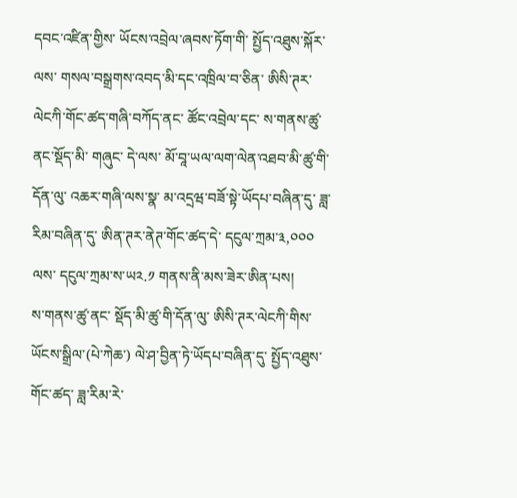དབང་འཛིན་གྱིས་ ཡོངས་འབྲེལ་ཞབས་ཏོག་གི་ སྤྱོད་འཐུས་སྐོར་ལས་ གསལ་བསྒྲགས་འབད་མི་དང་འཁྲིལ་བ་ཅིན་ ཨིསི་ཊར་ལེངཀི་གོང་ཚད་གཞི་བཀོད་ནང་ ཚོང་འབྲེལ་དང་ ས་གནས་ཚུ་ནང་སྡོད་མི་ གཞུང་ དེ་ལས་ མོ་བཱ་ཡལ་ལག་ལེན་འཐབ་མི་ཚུ་གི་དོན་ལུ་ འཆར་གཞི་ལས་སྣ་ མ་འདྲཝ་བཟོ་སྟེ་ཡོདཔ་བཞིན་དུ་ ཟླ་རིམ་བཞིན་དུ་ ཨིན་ཊར་ནེཊ་གོང་ཚད་དེ་ དངུལ་ཀྲམ་༣,༠༠༠ ལས་ དངུལ་ཀྲམ་ས་ཡ༢.༡ གནས་ནི་མས་ཟེར་ཨིན་པས།
ས་གནས་ཚུ་ནང་ སྡོད་མི་ཚུ་གི་དོན་ལུ་ ཨིསི་ཊར་ལེངཀི་གིས་ ཡོངས་སྒྲིལ་(པེ་ཀེཆ་) ལེ་ཤ་བྱིན་ཏེ་ཡོདཔ་བཞིན་དུ་ སྤྱོད་འཐུས་གོང་ཚད་ ཟླ་རིམ་རེ་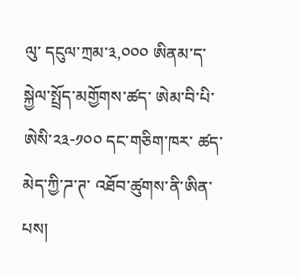ལུ་ དངུལ་ཀྲམ་༣,༠༠༠ ཨིནམ་ད་ སྐྱེལ་སྤྲོད་མགྱོགས་ཚད་ ཨེམ་བི་པི་ཨེསི་༢༣-༡༠༠ དང་གཅིག་ཁར་ ཚད་མེད་ཀྱི་ཌ་ཊ་ འཐོབ་ཚུགས་ནི་ཨིན་པས།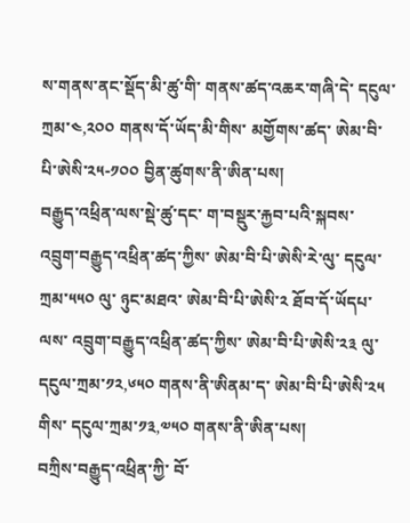ས་གནས་ནང་སྡོད་མི་ཚུ་གི་ གནས་ཚད་འཆར་གཞི་དེ་ དངུལ་ཀྲམ་༤,༢༠༠ གནས་དོ་ཡོད་མི་གིས་ མགྱོགས་ཚད་ ཨེམ་བི་པི་ཨེསི་༢༥-༡༠༠ བྱིན་ཚུགས་ནི་ཨིན་པས།
བརྒྱུད་འཕྲིན་ལས་སྡེ་ཚུ་དང་ ག་བསྡུར་རྐྱབ་པའི་སྐབས་ འབྲུག་བརྒྱུད་འཕྲིན་ཚད་ཀྱིས་ ཨེམ་བི་པི་ཨེསི་རེ་ལུ་ དངུལ་ཀྲམ་༥༥༠ ལུ་ ཉུང་མཐའ་ ཨེམ་བི་པི་ཨེསི་༢ ཐོབ་དོ་ཡོདཔ་ལས་ འབྲུག་བརྒྱུད་འཕྲིན་ཚད་ཀྱིས་ ཨེམ་བི་པི་ཨེསི་༢༣ ལུ་ དངུལ་ཀྲམ་༡༢,༦༥༠ གནས་ནི་ཨིནམ་ད་ ཨེམ་བི་པི་ཨེསི་༢༥ གིས་ དངུལ་ཀྲམ་༡༣,༧༥༠ གནས་ནི་ཨིན་པས།
བཀྲིས་བརྒྱུད་འཕྲིན་ཀྱི་ བོ་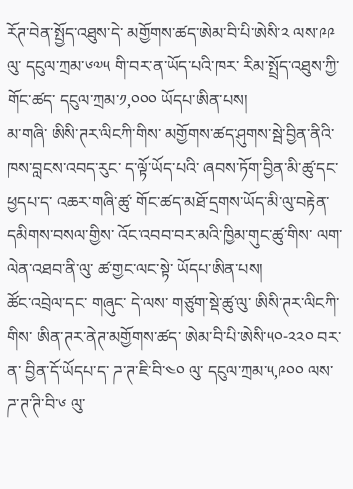རོཊ་བེན་སྤྱོད་འཐུས་དེ་ མགྱོགས་ཚད་ཨེམ་བི་པི་ཨེསི་༢ ལས་༩༩ ལུ་ དངུལ་ཀྲམ་༦༧༥ གི་བར་ན་ཡོད་པའི་ཁར་ རིམ་སྤྲོད་འཐུས་ཀྱི་གོང་ཚད་ དངུལ་ཀྲམ་༡,༠༠༠ ཡོདཔ་ཨིན་པས།
མ་གཞི་ ཨིསི་ཊར་ལིངཀི་གིས་ མགྱོགས་ཚད་ཤུགས་སྦེ་བྱིན་ནིའི་ ཁས་བླངས་འབད་རུང་ ད་ལྟོ་ཡོད་པའི་ ཞབས་ཏོག་བྱིན་མི་ཚུ་དང་ཕྱདཔ་ད་ འཆར་གཞི་ཚུ་ གོང་ཚད་མཐོ་དྲགས་ཡོད་མི་ལུ་བརྟེན་ དམིགས་བསལ་གྱིས་ འོང་འབབ་བར་མའི་ཁྱིམ་གུང་ཚུ་གིས་ ལག་ལེན་འཐབ་ནི་ལུ་ ཚ་གྱང་ལང་སྟེ་ ཡོདཔ་ཨིན་པས།
ཚོང་འབྲེལ་དང་ གཞུང་ དེ་ལས་ གཙུག་སྡེ་ཚུ་ལུ་ ཨིསི་ཊར་ལིངཀི་གིས་ ཨིན་ཊར་ནེཊ་མགྱོགས་ཚད་ ཨེམ་བི་པི་ཨེསི་༥༠-༢༢༠ བར་ན་ བྱིན་དོ་ཡོདཔ་ད་ ཌ་ཊ་ཇི་བི་༤༠ ལུ་ དངུལ་ཀྲམ་༥,༩༠༠ ལས་ ཌ་ཊ་ཊི་བི་༦ ལུ་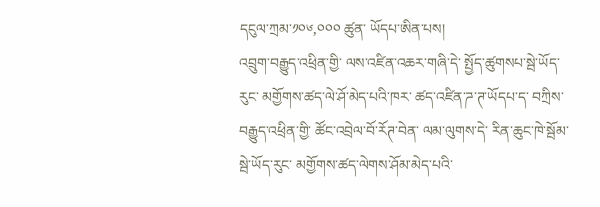དངུལ་ཀྲམ་༡༠༦,༠༠༠ ཚུན་ ཡོདཔ་ཨིན་པས།
འབྲུག་བརྒྱུད་འཕྲིན་གྱི་ ལས་འཛིན་འཆར་གཞི་དེ་ སྤྱོད་ཚུགསཔ་སྦེ་ཡོད་རུང་ མགྱོགས་ཚད་ལེ་ཤོ་མེད་པའི་ཁར་ ཚད་འཛིན་ཌ་ཊ་ཡོདཔ་ད་ བཀྲིས་བརྒྱུད་འཕྲིན་གྱི་ ཚོང་འབྲེལ་བོ་རོཊ་བེན་ ལམ་ལུགས་དེ་ རིན་ཆུང་ཁེ་སྦོམ་སྦེ་ཡོད་རུང་ མགྱོགས་ཚད་ལེགས་ཤོམ་མེད་པའི་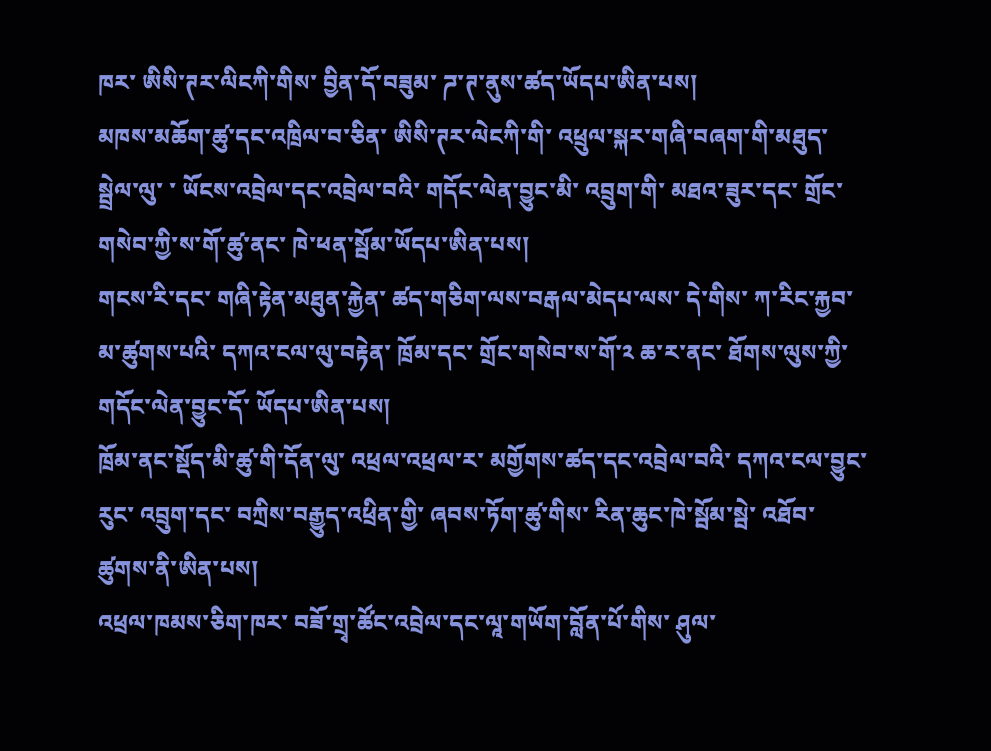ཁར་ ཨིསི་ཊར་ལིངཀི་གིས་ བྱིན་དོ་བཟུམ་ ཌ་ཊ་ནུས་ཚད་ཡོདཔ་ཨིན་པས།
མཁས་མཆོག་ཚུ་དང་འཁྲིལ་བ་ཅིན་ ཨིསི་ཊར་ལེངཀི་གི་ འཕྲུལ་སྐར་གཞི་བཞག་གི་མཐུད་སྦྲེལ་ལུ་ ་ ཡོངས་འབྲེལ་དང་འབྲེལ་བའི་ གདོང་ལེན་བྱུང་མི་ འབྲུག་གི་ མཐའ་ཟུར་དང་ གྲོང་གསེབ་ཀྱི་ས་གོ་ཚུ་ནང་ ཁེ་ཕན་སྦོམ་ཡོདཔ་ཨིན་པས།
གངས་རི་དང་ གཞི་རྟེན་མཐུན་རྐྱེན་ ཚད་གཅིག་ལས་བརྒལ་མེདཔ་ལས་ དེ་གིས་ ཀ་རིང་རྐྱབ་མ་ཚུགས་པའི་ དཀའ་ངལ་ལུ་བརྟེན་ ཁྲོམ་དང་ གྲོང་གསེབ་ས་གོ་༢ ཆ་ར་ནང་ ཐོགས་ལུས་ཀྱི་གདོང་ལེན་བྱུང་དོ་ ཡོདཔ་ཨིན་པས།
ཁྲོམ་ནང་སྡོད་མི་ཚུ་གི་དོན་ལུ་ འཕྲལ་འཕྲལ་ར་ མགྱོགས་ཚད་དང་འབྲེལ་བའི་ དཀའ་ངལ་བྱུང་རུང་ འབྲུག་དང་ བཀྲིས་བརྒྱུད་འཕྲིན་གྱི་ ཞབས་ཏོག་ཚུ་གིས་ རིན་ཆུང་ཁེ་སྦོམ་སྦེ་ འཐོབ་ཚུགས་ནི་ཨིན་པས།
འཕྲལ་ཁམས་ཅིག་ཁར་ བཟོ་གྲྭ་ཚོང་འབྲེལ་དང་ལཱ་གཡོག་བློན་པོ་གིས་ ཤུལ་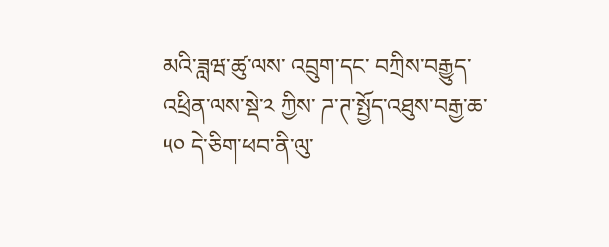མའི་ཟླཝ་ཚུ་ལས་ འབྲུག་དང་ བཀྲིས་བརྒྱུད་འཕྲིན་ལས་སྡེ་༢ ཀྱིས་ ཌ་ཊ་སྤྱོད་འཐུས་བརྒྱ་ཆ་༥༠ དེ་ཅིག་ཕབ་ནི་ལུ་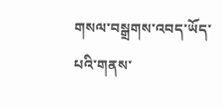གསལ་བསྒྲགས་འབད་ཡོད་པའི་གནས་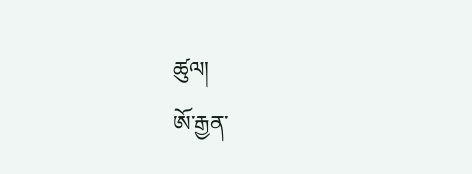ཚུལ།
ཨོ་རྒྱན་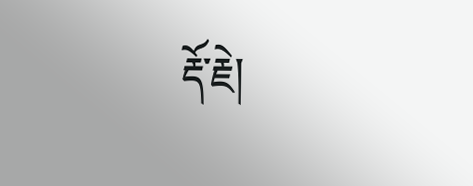རྡོ་རྗེ།